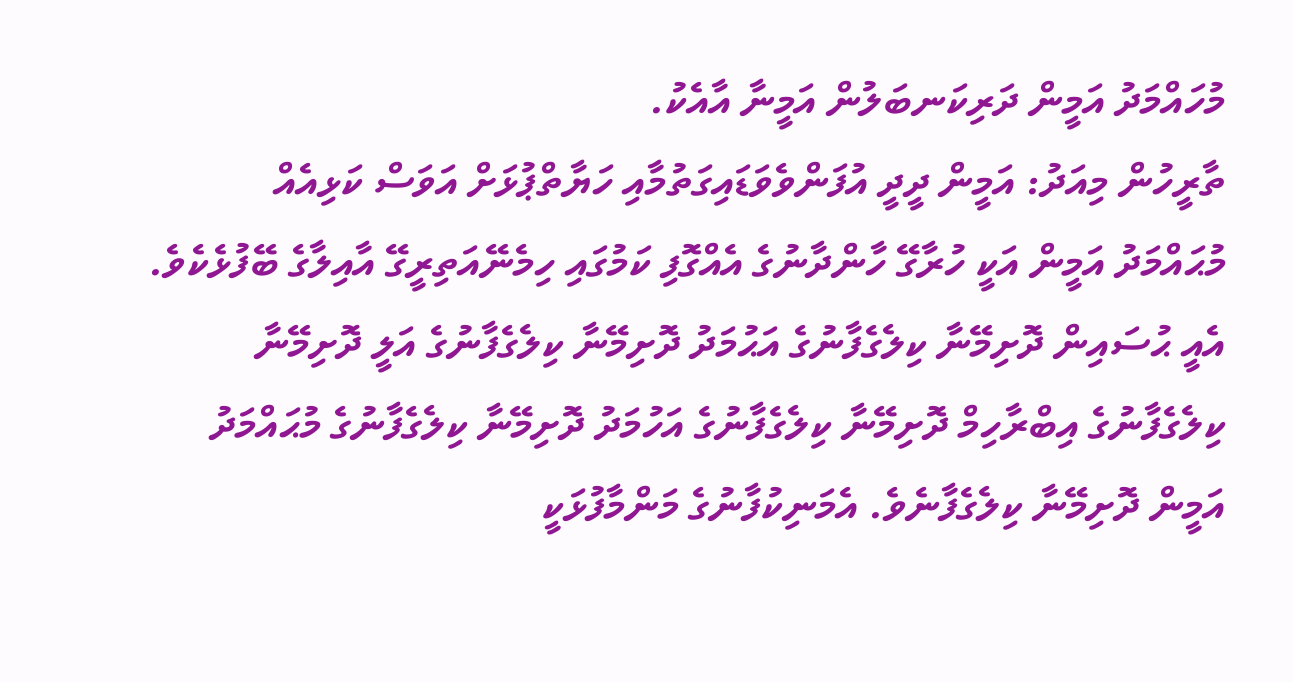މުހައްމަދު އަމީން ދަރިކަނބަލުން އަމީނާ އާއެކު.
ތާރީހުން މިއަދު: އަމީން ދީދީ އުފަންވެވަޑައިގަތުމާއި ހަޔާތްޕުޅަށް އަވަސް ކަޅިއެއް
މުޙައްމަދު އަމީން އަކީ ހުރާގޭ ހާންދާނުގެ އެއްގޮފި ކަމުގައި ހިމެނޭއަތިރީގޭ އާއިލާގެ ބޭފުޅެކެވެ. އެއީ ޙުސައިން ދޮށިމޭނާ ކިލެގެފާނުގެ އަޙުމަދު ދޮށިމޭނާ ކިލެގެފާނުގެ އަލީ ދޮށިމޭނާ ކިލެގެފާނުގެ އިބްރާހިމް ދޮށިމޭނާ ކިލެގެފާނުގެ އަހުމަދު ދޮށިމޭނާ ކިލެގެފާނުގެ މުޙައްމަދު އަމީން ދޮށިމޭނާ ކިލެގެފާނެވެ. އެމަނިކުފާނުގެ މަންމާފުޅަކީ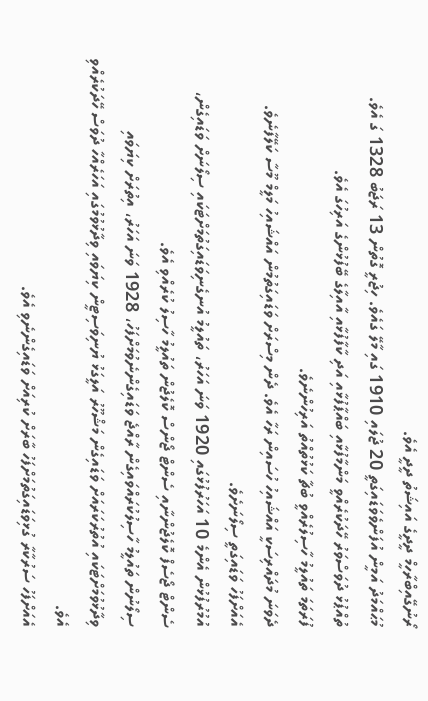ރޯނުގޭއިބްރާހީމް ދީދީގެ އައިޝަތު ދީދީ އެވެ.
މުޙައްމަދު އަމީން އުފަންވެވަޑައިގަތީ 20 ޖުލައި 1910 ގައި މާލޭ ގައެވެ. ހިޖުރީ ގޮތުން 13 ރަޖަބު 1328 ގަ އެވެ.
ތުއްޕުޅު ދުވަސްވަރު ހޭދަކުރެއްވީ މަންމާފުޅާއި ބައްޕާފުޅާއި އަދި ކާފާފުޅާއި އާއިލާގެ ބޭފުޅުންގެ އަރިހުގަ އެވެ.
ފުރަތަމަ ތައުލީމު ހާސިލުރެއްވީ ބުޗާ ކަޅުތުއްތު އަރިހުންނެވެ.
ދެވަނަ މުދައްރިސަކީ އައްޝައިހު ހުސައިން ރަހާ އެވެ. ދެން މިސްރަށް ވަޑައިގަތުމުން އައްޝައިހު މަލީމް މޫސާ ކަލޭފާނެވެ.
އެއަށްފަހު ވަޑައިގަތީ ސިލޯނަށެވެ.
އުމުރުފުޅުން އެންމެ 10 އަހަރުފުޅުގައި 1920 ވަނަ އަހަރު، ތައުލީމު އުނގެނިވަޑައިގަތުމަށްޓަކައި ސިލޯނަށް ވަޑައިގެން، ސެންޓް ޖޯސެފް ކޮލެޖުންނާއި ސެންޓް ޖޯންސް ކޮލެޖުން ތައުލީމު ހާސިލު ކުރެއްވި އެވެ.
ސިލޯނުން ތައުލީމު ހާސިލުކުރައްވައިގެން ރާއްޖެ ވަޑައިގެންނެވުމަށްފަހު، 1928 ވަނަ އަހަރު، އިތުރަށް ކިޔަވައި ވިދާޅުވުމަށްޓަކައި އުތުރުކަރައަށް ވަޑައިގެން މަޝްހޫރު އަލީގަޅު ޔުނިވަސިޓީން ކިޔަވައި ވިދާޅުވުމުގައި އަހަރެއްހާ ދުވަސް ހޭދަކުރެއްވި އެވެ.
އެއަށްފަހު ސަރުކާރާ ގުޅިވަޑައިގަތުމަށްފަހު ބާރަށް ކުރިއަށް ވަޑައިގެންނެވި އެވެ.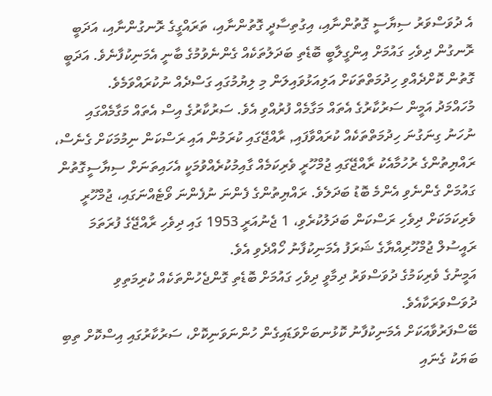އެ ދުވަސްވަރު ސިޔާސީ ގޮތުންނާއި، އިގުތިސާދީ ގޮތުންނާއި، ތަރައްގީގެ ރޮނގުންނާއި، އަދަބީ ރޮނގުން ދިވެހި ގައުމަށް އިންގީލާބީ ބޮޑެތި ބަދަލުތަކެއް ގެންނެވުމުގެ ބާނީ އެމަނިކުފާނެވެ. އަދަބީ ގޮތުން ކޮށްދެއްވި ހިދުމަތްތަކަށް އަލިއަޅުވައިލަން މި ލިޔުމުގައި ގަސްދެއް ނުކުރައްވަމެވެ.
މުހައްމަދު އަމީން ސަރުކާރުގެ އެތައް މަގާމެއް ފުރުއްވި އެވެ. ސަރުކާރުގެ އިސް އެތައް މަގާމެއްގައި ނުހަނު ގިނަގުނަ ހިދުމަތްތަކެއް ކުރައްވާފައި, ރާއްޖޭގައި ކުރަމުން އައި ރަސްކަން ނިމުމަކަށް ގެނެސް، ރައްޔިތުންގެ ރުހުމާއެކު ރާއްޖޭގައި ޖުމްހޫރީ ވެރިކަމެއް ގާއިމުކުރެއްވުމަކީ އެހައިތަނަށް ސިޔާސީގޮތުން ގައުމަށް ގެންނެވި އެންމެ ބޮޑު ބަދަލެވެ. ރައްޔިތުންގެ ފެންނަ ނުފެންނަ ވޯޓެއްނަގައި، ޖުމްހޫރީ ވެރިކަމަކަށް ދިވެހި ރަސްކަން ބަދަލުކުރެވި، 1 ޖެނުއަރީ 1953 ގައި ދިވެހި ރާއްޖޭގެ ފުރަތަމަ ރައީސުލް ޖުމްހޫރިއްޔާގެ ޝަރަފު އެމަނިކުފާނު ހޯއްދެވި އެވެ.
އަމީނުގެ ވެރިކަމުގެ ދުވަސްވަރު ދިމާވީ ދިވެހި ގައުމަށް ބޮޑެތި ގޮންޖެހުންތަކެއް ކުރިމަތިވި ދުވަސްވަރަކާއެވެ.
ބޭސްފަރުވާއަކަށް އެމަނިކުފާނު ކޮޅުނބަށްވަޑައިގެން ހުންނަވަނިކޮށް، ސަރުކާރުގައި އިސްކޮށް ތިބި ބަޔަކު ގެނައި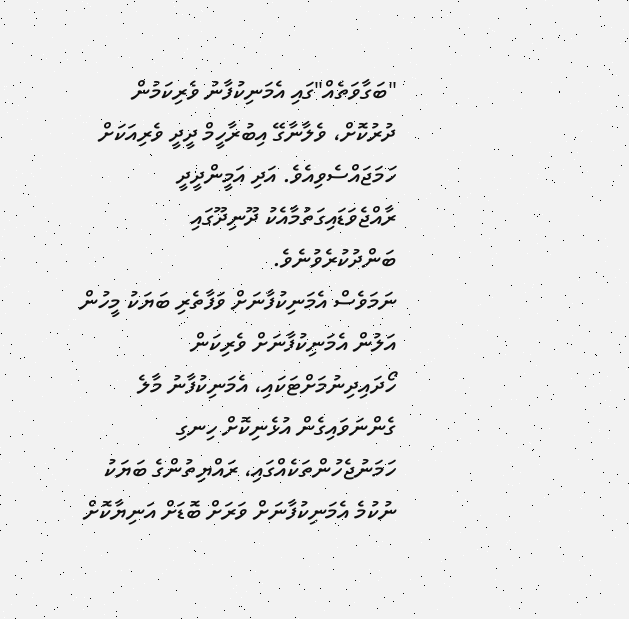"ބަގާވަތެއް"ގައި އެމަނިކުފާނު ވެރިކަމުން ދުރުކޮށް، ވެލާނާގޭ އިބުރާހީމް ދީދީ ވެރިއަކަށް ހަމަޖައްސެވިއެވެ. އަދި އަމީންދީދީ ރާއްޖެވަޑައިގަތުމާއެކު ދޫނިދޫގައި ބަންދުކުރެވުނެވެ.
ނަމަވެސް އެމަނިކުފާނަށް ވަފާތެރި ބަޔަކު މީހުން އަލުން އެމަނިކުފާނަށް ވެރިކަން ހޯދައިދިނުމަށްޓަކައި، އެމަނިކުފާނު މާލެ ގެންނަވައިގެން އުޅެނިކޮށް ހިނގި ހަމަނުޖެހުންތަކެއްގައި، ރައްޔިތުންގެ ބަޔަކު ނުކުމެ އެމަނިކުފާނަށް ވަރަށް ބޮޑަށް އަނިޔާކޮށް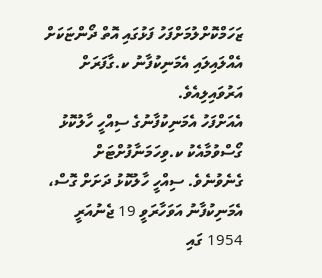ޒަހަމްކޮށްލުމަށްފަހު ފަޅުގައި އޮތް ދޯންޏަކަށް އެއްލައިލައި އެމަނިކުފާނު ކ.ގާފަރަށް އަރުވައިލިއެވެ.
އެއަށްފަހު އެމަނިކުފާނުގެ ސިއްހީ ހާލުކޮޅު ގޯސްވުމާއެކު ކ.ވިހަމަނާފުށްޓަށް ގެނެވުނެވެ. ސިއްހީ ހާލުކޮޅު ދަށަށް ގޮސް، އެމަނިކުފާނު އަވަހާރަވީ 19 ޖެނުއަރީ 1954 ގައި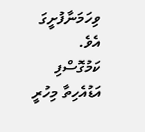ވިހަމަނާފުށީގަ އެވެ.
ކަމުގޮސްފި
އަޑުއެހިތާ މިހުރީ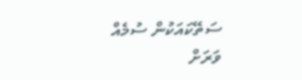ސަތޭކައަކުން ސުމެއް
ވަރަށް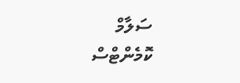ސަލާމް
ކޮމެންޓްސް